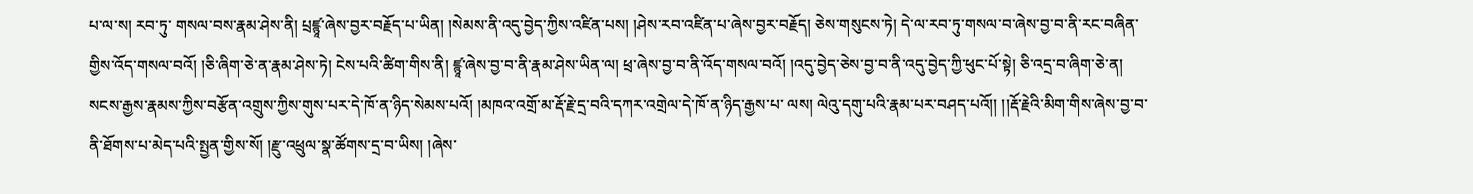པ་ལ་ས། རབ་ཏུ་ གསལ་བས་རྣམ་ཤེས་ནི། པྲཛྙཱ་ཞེས་བྱར་བརྗོད་པ་ཡིན། །སེམས་ནི་འདུ་བྱེད་ཀྱིས་འཛིན་པས། །ཤེས་རབ་འཛིན་པ་ཞེས་བྱར་བརྗོད། ཅེས་གསུངས་ཏེ། དེ་ལ་རབ་ཏུ་གསལ་བ་ཞེས་བྱ་བ་ནི་རང་བཞིན་གྱིས་འོད་གསལ་བའོ། །ཅི་ཞིག་ཅེ་ན་རྣམ་ཤེས་ཏེ། ངེས་པའི་ཚིག་གིས་ནི། ཛྙཱ་ཞེས་བྱ་བ་ནི་རྣམ་ཤེས་ཡིན་ལ། ཕྲ་ཞེས་བྱ་བ་ནི་འོད་གསལ་བའོ། །འདུ་བྱེད་ཅེས་བྱ་བ་ནི་འདུ་བྱེད་ཀྱི་ཕུང་པོ་སྟེ། ཅི་འདྲ་བ་ཞིག་ཅེ་ན། སངས་རྒྱས་རྣམས་ཀྱིས་བརྩོན་འགྲུས་ཀྱིས་གུས་པར་དེ་ཁོ་ན་ཉིད་སེམས་པའོ། །མཁའ་འགྲོ་མ་རྡོ་རྗེ་དྲ་བའི་དཀར་འགྲེལ་དེ་ཁོ་ན་ཉིད་རྒྱས་པ་ ལས། ལེའུ་དགུ་པའི་རྣམ་པར་བཤད་པའོ།། །།རྡོ་རྗེའི་མིག་གིས་ཞེས་བྱ་བ་ནི་ཐོགས་པ་མེད་པའི་སྤྱན་གྱིས་སོ། །རྫུ་འཕྲུལ་སྣ་ཚོགས་དྲ་བ་ཡིས། །ཞེས་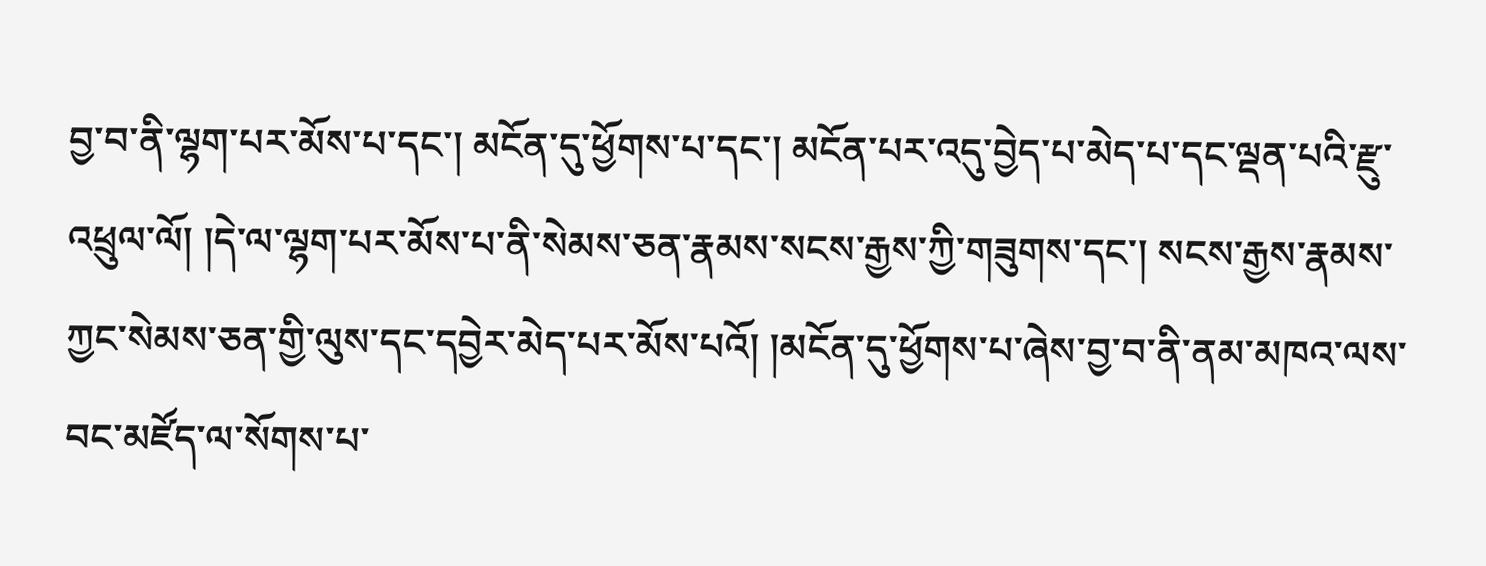བྱ་བ་ནི་ལྷག་པར་མོས་པ་དང་། མངོན་དུ་ཕྱོགས་པ་དང་། མངོན་པར་འདུ་བྱེད་པ་མེད་པ་དང་ལྡན་པའི་རྫུ་ འཕྲུལ་ལོ། །དེ་ལ་ལྷག་པར་མོས་པ་ནི་སེམས་ཅན་རྣམས་སངས་རྒྱས་ཀྱི་གཟུགས་དང་། སངས་རྒྱས་རྣམས་ཀྱང་སེམས་ཅན་གྱི་ལུས་དང་དབྱེར་མེད་པར་མོས་པའོ། །མངོན་དུ་ཕྱོགས་པ་ཞེས་བྱ་བ་ནི་ནམ་མཁའ་ལས་བང་མཛོད་ལ་སོགས་པ་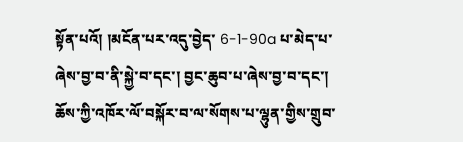སྟོན་པའོ། །མངོན་པར་འདུ་བྱེད་ 6-1-90a པ་མེད་པ་ཞེས་བྱ་བ་ནི་སྐྱེ་བ་དང་། བྱང་ཆུབ་པ་ཞེས་བྱ་བ་དང་། ཆོས་ཀྱི་འཁོར་ལོ་བསྐོར་བ་ལ་སོགས་པ་ལྷུན་གྱིས་གྲུབ་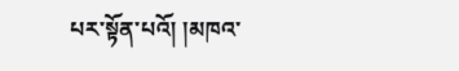པར་སྟོན་པའོ། །མཁའ་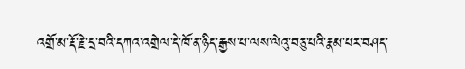འགྲོ་མ་རྡོ་རྗེ་དྲ་བའི་དཀའ་འགྲེལ་དེ་ཁོ་ན་ཉིད་རྒྱས་པ་ལས་ལེའུ་བཅུ་པའི་རྣམ་པར་བཤད་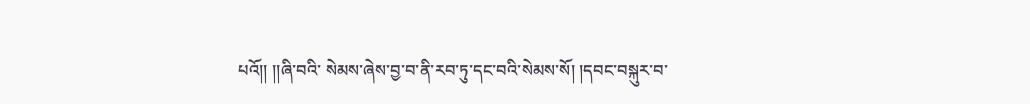པའོ།། །།ཞི་བའི་ སེམས་ཞེས་བྱ་བ་ནི་རབ་ཏུ་དང་བའི་སེམས་སོ། །དབང་བསྐུར་བ་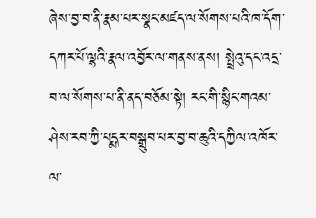ཞེས་བྱ་བ་ནི་རྣམ་པར་སྣང་མཛད་ལ་སོགས་པའི་ཁ་དོག་དཀར་པོ་ལྷའི་རྣལ་འབྱོར་ལ་གནས་ནས། སྤྲེའུ་དང་འདྲ་བ་ལ་སོགས་པ་ནི་ནད་བཅོམ་སྟེ། རང་གི་སྙིང་གའམ་ཤེས་རབ་ཀྱི་པདྨར་བསྒྲུབ་པར་བྱ་བ་ཆུའི་དཀྱིལ་འཁོར་ལ་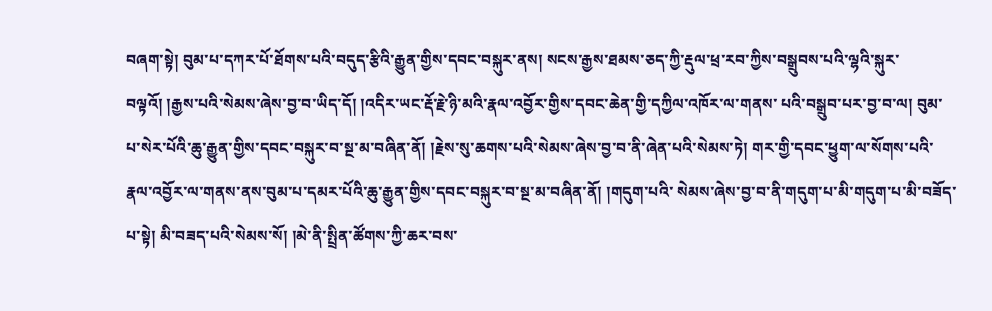བཞག་སྟེ། བུམ་པ་དཀར་པོ་ཐོགས་པའི་བདུད་རྩིའི་རྒྱུན་གྱིས་དབང་བསྐུར་ནས། སངས་རྒྱས་ཐམས་ཅད་ཀྱི་རྡུལ་ཕྲ་རབ་ཀྱིས་བསྒྲུབས་པའི་ལྷའི་སྐུར་བལྟའོ། །རྒྱས་པའི་སེམས་ཞེས་བྱ་བ་ཡིད་དོ། །འདིར་ཡང་རྡོ་རྗེ་ཉི་མའི་རྣལ་འབྱོར་གྱིས་དབང་ཆེན་གྱི་དཀྱིལ་འཁོར་ལ་གནས་ པའི་བསྒྲུབ་པར་བྱ་བ་ལ། བུམ་པ་སེར་པོའི་ཆུ་རྒྱུན་གྱིས་དབང་བསྐུར་བ་སྔ་མ་བཞིན་ནོ། །རྗེས་སུ་ཆགས་པའི་སེམས་ཞེས་བྱ་བ་ནི་ཞེན་པའི་སེམས་ཏེ། གར་གྱི་དབང་ཕྱུག་ལ་སོགས་པའི་རྣལ་འབྱོར་ལ་གནས་ནས་བུམ་པ་དམར་པོའི་ཆུ་རྒྱུན་གྱིས་དབང་བསྐུར་བ་སྔ་མ་བཞིན་ནོ། །གདུག་པའི་ སེམས་ཞེས་བྱ་བ་ནི་གདུག་པ་མི་གདུག་པ་མི་བཟོད་པ་སྟེ། མི་བཟད་པའི་སེམས་སོ། །མེ་ནི་སྤྲིན་ཚོགས་ཀྱི་ཆར་བས་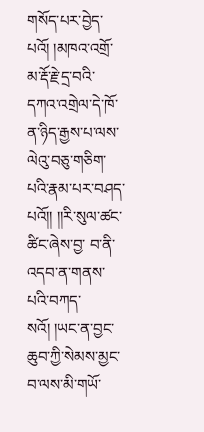གསོད་པར་བྱེད་པའོ། །མཁའ་འགྲོ་མ་རྡོ་རྗེ་དྲ་བའི་དཀའ་འགྲེལ་དེ་ཁོ་ན་ཉིད་རྒྱས་པ་ལས་ལེའུ་བཅུ་གཅིག་པའི་རྣམ་པར་བཤད་པའོ།། །།རི་སུལ་ཚང་ཚིང་ཞེས་བྱ་ བ་ནི་འདབ་ན་གནས་པའི་བཀད་སའོ། །ཡང་ན་བྱང་ཆུབ་ཀྱི་སེམས་མྱང་བ་ལས་མི་གཡོ་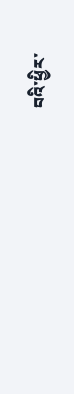བའི་ཕྱིར་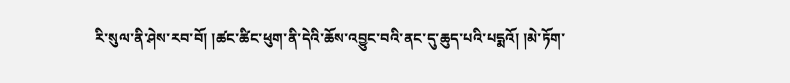རི་སུལ་ནི་ཤེས་རབ་བོ། །ཚང་ཚིང་ཕུག་ནི་དེའི་ཆོས་འབྱུང་བའི་ནང་དུ་ཆུད་པའི་པདྨའོ། །མེ་ཏོག་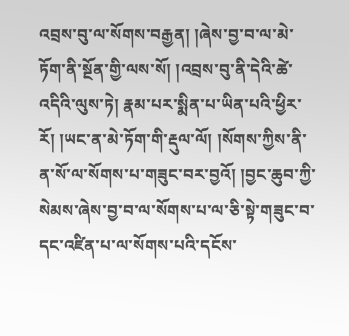འབྲས་བུ་ལ་སོགས་བརྒྱན། །ཞེས་བྱ་བ་ལ་མེ་ཏོག་ནི་སྔོན་གྱི་ལས་སོ། །འབྲས་བུ་ནི་དེའི་ཚེ་ འདིའི་ལུས་ཏེ། རྣམ་པར་སྨིན་པ་ཡིན་པའི་ཕྱིར་རོ། །ཡང་ན་མེ་ཏོག་གི་རྡུལ་ལོ། །སོགས་ཀྱིས་ནི་ན་སོ་ལ་སོགས་པ་གཟུང་བར་བྱའོ། །བྱང་ཆུབ་ཀྱི་སེམས་ཞེས་བྱ་བ་ལ་སོགས་པ་ལ་ཅི་སྟེ་གཟུང་བ་དང་འཛིན་པ་ལ་སོགས་པའི་དངོས་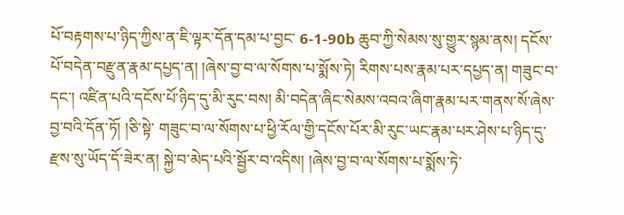པོ་བརྟགས་པ་ཉིད་ཀྱིས་ན་ཇི་ལྟར་དོན་དམ་པ་བྱང་ 6-1-90b ཆུབ་ཀྱི་སེམས་སུ་གྱུར་སྙམ་ནས། དངོས་པོ་བདེན་བརྫུན་རྣམ་དཔྱད་ན། །ཞེས་བྱ་བ་ལ་སོགས་པ་སྨོས་ཏེ། རིགས་པས་རྣམ་པར་དཔྱད་ན། གཟུང་བ་དང་། འཛིན་པའི་དངོས་པོ་ཉིད་དུ་མི་རུང་བས། མི་བདེན་ཞིང་སེམས་འབའ་ཞིག་རྣམ་པར་གནས་སོ་ཞེས་བྱ་བའི་དོན་ཏོ། །ཅི་སྟེ་ གཟུང་བ་ལ་སོགས་པ་ཕྱི་རོལ་གྱི་དངོས་པོར་མི་རུང་ཡང་རྣམ་པར་ཤེས་པ་ཉིད་དུ་རྫས་སུ་ཡོད་དོ་ཟེར་ན། སྐྱེ་བ་མེད་པའི་སྦྱོར་བ་འདིས། །ཞེས་བྱ་བ་ལ་སོགས་པ་སྨོས་ཏེ་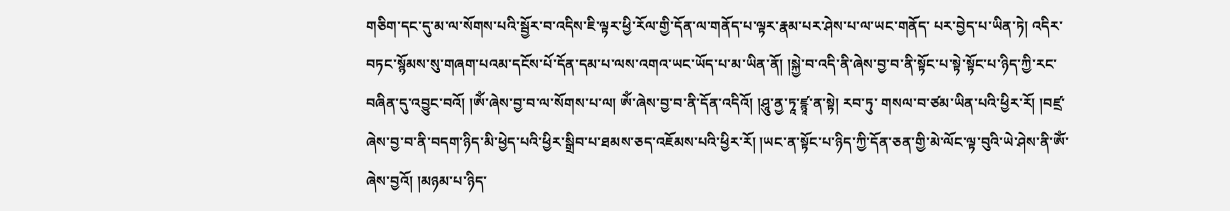གཅིག་དང་དུ་མ་ལ་སོགས་པའི་སྦྱོར་བ་འདིས་ཇི་ལྟར་ཕྱི་རོལ་གྱི་དོན་ལ་གནོད་པ་ལྟར་རྣམ་པར་ཤེས་པ་ལ་ཡང་གནོད་ པར་བྱེད་པ་ཡིན་ཏེ། འདིར་བཏང་སྙོམས་སུ་གཞག་པའམ་དངོས་པོ་དོན་དམ་པ་ལས་འགའ་ཡང་ཡོད་པ་མ་ཡིན་ནོ། །སྐྱེ་བ་འདི་ནི་ཞེས་བྱ་བ་ནི་སྟོང་པ་སྟེ་སྟོང་པ་ཉིད་ཀྱི་རང་བཞིན་དུ་འབྱུང་བའོ། །ཨོཾ་ཞེས་བྱ་བ་ལ་སོགས་པ་ལ། ཨོཾ་ཞེས་བྱ་བ་ནི་དོན་འདིའོ། །ཤཱུ་ནྱ་ཏཱ་ཛྙཱ་ན་སྟེ། རབ་ཏུ་ གསལ་བ་ཙམ་ཡིན་པའི་ཕྱིར་རོ། །བཛྲ་ཞེས་བྱ་བ་ནི་བདག་ཉིད་མི་ཕྱེད་པའི་ཕྱིར་སྒྲིབ་པ་ཐམས་ཅད་འཇོམས་པའི་ཕྱིར་རོ། །ཡང་ན་སྟོང་པ་ཉིད་ཀྱི་དོན་ཅན་གྱི་མེ་ལོང་ལྟ་བུའི་ཡེ་ཤེས་ནི་ཨོཾ་ཞེས་བྱའོ། །མཉམ་པ་ཉིད་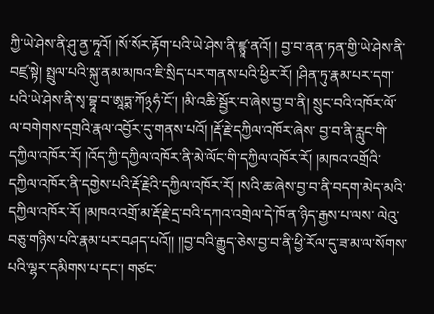ཀྱི་ཡེ་ཤེས་ནི་ཤུ་ནྱ་ཏཱའོ། །སོ་སོར་རྟོག་པའི་ཡེ་ཤེས་ནི་ཛྙཱ་ནའོ། ། བྱ་བ་ནན་ཏན་གྱི་ཡེ་ཤེས་ནི་བཛྲ་སྟེ། སྤྲུལ་པའི་སྐུ་ནམ་མཁའ་ཇི་སྲིད་པར་གནས་པའི་ཕྱིར་རོ། །ཤིན་ཏུ་རྣམ་པར་དག་པའི་ཡེ་ཤེས་ནི་སྭ་བྷཱ་བ་ཨཱཏྨ་ཀོ྅ཧཾ་ངོ་། །མི་འཆི་སྦྱོར་བ་ཞེས་བྱ་བ་ནི། སྲུང་བའི་འཁོར་ལོ་ལ་བགེགས་དགྲའི་རྣལ་འབྱོར་དུ་གནས་པའོ། །རྡོ་རྗེ་དཀྱིལ་འཁོར་ཞེས་ བྱ་བ་ནི་རླུང་གི་དཀྱིལ་འཁོར་རོ། །འོད་ཀྱི་དཀྱིལ་འཁོར་ནི་མེ་ལོང་གི་དཀྱིལ་འཁོར་རོ། །མཁའ་འགྲོའི་དཀྱིལ་འཁོར་ནི་དགྱེས་པའི་རྡོ་རྗེའི་དཀྱིལ་འཁོར་རོ། །སའི་ཆ་ཞེས་བྱ་བ་ནི་བདག་མེད་མའི་དཀྱིལ་འཁོར་རོ། །མཁའ་འགྲོ་མ་རྡོ་རྗེ་དྲ་བའི་དཀའ་འགྲེལ་དེ་ཁོ་ན་ཉིད་རྒྱས་པ་ལས་ ལེའུ་བཅུ་གཉིས་པའི་རྣམ་པར་བཤད་པའོ།། །།བྱ་བའི་རྒྱུད་ཅེས་བྱ་བ་ནི་ཕྱི་རོལ་དུ་ཟ་མ་ལ་སོགས་པའི་ལྷར་དམིགས་པ་དང་། གཙང་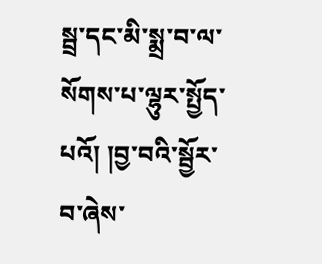སྦྲ་དང་མི་སྨྲ་བ་ལ་སོགས་པ་ལྷུར་སྤྱོད་པའོ། །བྱ་བའི་སྦྱོར་བ་ཞེས་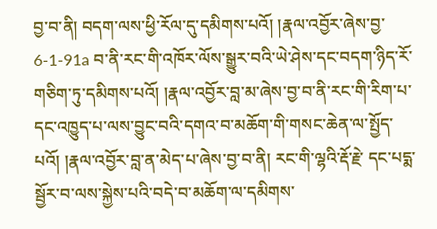བྱ་བ་ནི། བདག་ལས་ཕྱི་རོལ་དུ་དམིགས་པའོ། །རྣལ་འབྱོར་ཞེས་བྱ་ 6-1-91a བ་ནི་རང་གི་འཁོར་ལོས་སྒྱུར་བའི་ཡེ་ཤེས་དང་བདག་ཉིད་རོ་གཅིག་ཏུ་དམིགས་པའོ། །རྣལ་འབྱོར་བླ་མ་ཞེས་བྱ་བ་ནི་རང་གི་རིག་པ་དང་འཁྱུད་པ་ལས་བྱུང་བའི་དགའ་བ་མཆོག་གི་གསང་ཆེན་ལ་སྤྱོད་པའོ། །རྣལ་འབྱོར་བླ་ན་མེད་པ་ཞེས་བྱ་བ་ནི། རང་གི་ལྷའི་རྡོ་རྗེ་ དང་པདྨ་སྦྱོར་བ་ལས་སྐྱེས་པའི་བདེ་བ་མཆོག་ལ་དམིགས་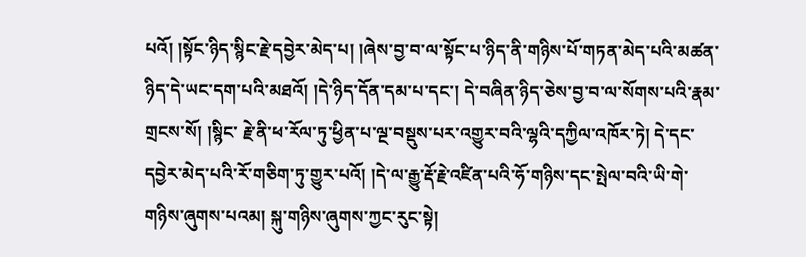པའོ། །སྟོང་ཉིད་སྙིང་རྗེ་དབྱེར་མེད་པ། །ཞེས་བྱ་བ་ལ་སྟོང་པ་ཉིད་ནི་གཉིས་པོ་གཏན་མེད་པའི་མཚན་ཉིད་དེ་ཡང་དག་པའི་མཐའོ། །དེ་ཉིད་དོན་དམ་པ་དང་། དེ་བཞིན་ཉིད་ཅེས་བྱ་བ་ལ་སོགས་པའི་རྣམ་གྲངས་སོ། །སྙིང་ རྗེ་ནི་ཕ་རོལ་ཏུ་ཕྱིན་པ་ལྔ་བསྡུས་པར་འགྱུར་བའི་ལྷའི་དཀྱིལ་འཁོར་ཏེ། དེ་དང་དབྱེར་མེད་པའི་རོ་གཅིག་ཏུ་གྱུར་པའོ། །དེ་ལ་རྒྱུ་རྡོ་རྗེ་འཛིན་པའི་ཧོ་གཉིས་དང་སྤེལ་བའི་ཡི་གེ་གཉིས་ཞུགས་པའམ། སྐུ་གཉིས་ཞུགས་ཀྱང་རུང་སྟེ།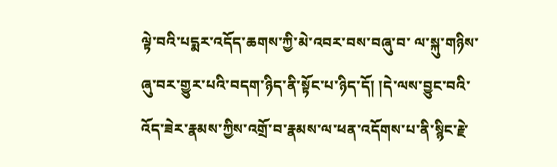ལྟེ་བའི་པདྨར་འདོད་ཆགས་ཀྱི་མེ་འབར་བས་བཞུ་བ་ ལ་སྐུ་གཉིས་ཞུ་བར་གྱུར་པའི་བདག་ཉིད་ནི་སྟོང་པ་ཉིད་དོ། །དེ་ལས་བྱུང་བའི་འོད་ཟེར་རྣམས་ཀྱིས་འགྲོ་བ་རྣམས་ལ་ཕན་འདོགས་པ་ནི་སྙིང་རྗེ་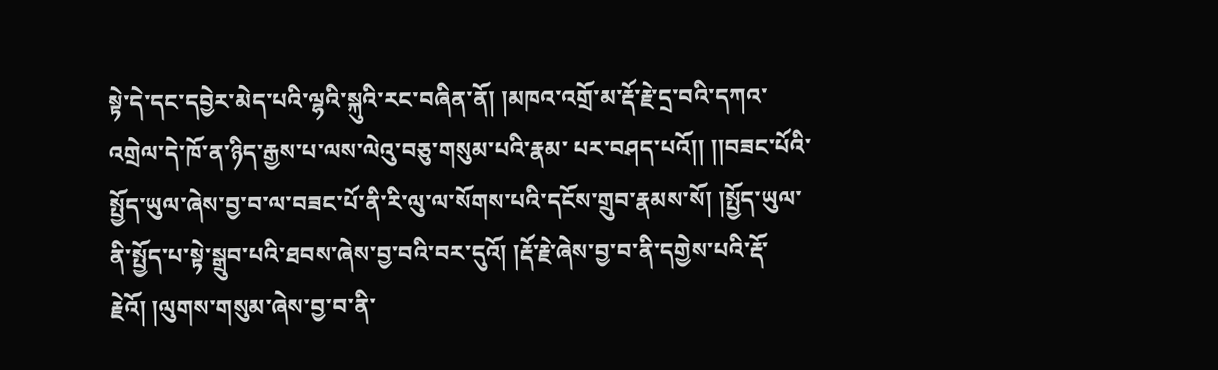སྟེ་དེ་དང་དབྱེར་མེད་པའི་ལྷའི་སྐུའི་རང་བཞིན་ནོ། །མཁའ་འགྲོ་མ་རྡོ་རྗེ་དྲ་བའི་དཀའ་འགྲེལ་དེ་ཁོ་ན་ཉིད་རྒྱས་པ་ལས་ལེའུ་བཅུ་གསུམ་པའི་རྣམ་ པར་བཤད་པའོ།། །།བཟང་པོའི་སྤྱོད་ཡུལ་ཞེས་བྱ་བ་ལ་བཟང་པོ་ནི་རི་ལུ་ལ་སོགས་པའི་དངོས་གྲུབ་རྣམས་སོ། །སྤྱོད་ཡུལ་ནི་སྤྱོད་པ་སྟེ་སྒྲུབ་པའི་ཐབས་ཞེས་བྱ་བའི་བར་དུའོ། །རྡོ་རྗེ་ཞེས་བྱ་བ་ནི་དགྱེས་པའི་རྡོ་རྗེའོ། །ལུགས་གསུམ་ཞེས་བྱ་བ་ནི་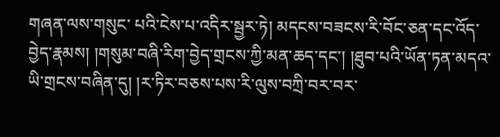གཞན་ལས་གསུང་ པའི་ངེས་པ་འདིར་སྦྱར་ཏེ། མདངས་བཟངས་རི་བོང་ཅན་དང་འོད་བྱེད་རྣམས། །གསུམ་བཞི་རིག་བྱེད་གྲངས་ཀྱི་མན་ཆད་དང་། །ཐུབ་པའི་ཡོན་ཏན་མདའ་ཡི་གྲངས་བཞིན་དུ། །ར་ཏིར་བཅས་པས་རི་ལུས་བཀྲི་བར་བར་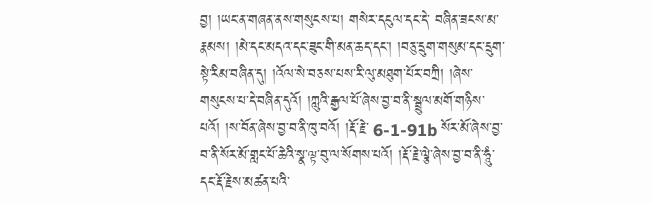བྱ། །ཡང་ན་གཞན་ནས་གསུངས་པ། གསེར་དངུལ་དང་དེ་ བཞིན་ཟངས་མ་རྣམས། །མེ་དང་མདའ་དང་ཟུང་གི་མན་ཆད་དང་། །བཅུ་དྲུག་གསུམ་དང་དྲུག་སྟེ་རིམ་བཞིན་དུ། །འོལ་སེ་བཅས་པས་རི་ལུ་མཐུག་པོར་བཀྲི། །ཞེས་གསུངས་པ་དེ་བཞིན་དུའོ། །ཀླུའི་རྒྱལ་པོ་ཞེས་བྱ་བ་ནི་སྦྲུལ་མགོ་གཉིས་པའོ། །ས་བོན་ཞེས་བྱ་བ་ནི་ཁུ་བའོ། །རྡོ་རྗེ་ 6-1-91b སོར་མོ་ཞེས་བྱ་བ་ནི་སོར་མོ་གླང་པོ་ཆེའི་སྣ་ལྟ་བུ་ལ་སོགས་པའོ། །རྡོ་རྗེ་ལྕེ་ཞེས་བྱ་བ་ནི་ཧཱུཾ་དང་རྡོ་རྗེས་མཚན་པའི་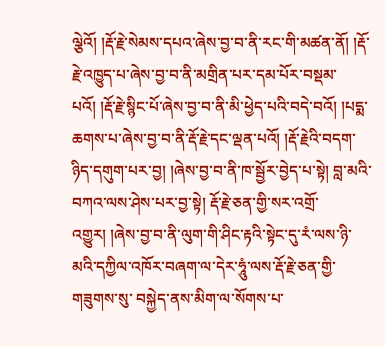ལྕེའོ། །རྡོ་རྗེ་སེམས་དཔའ་ཞེས་བྱ་བ་ནི་རང་གི་མཚན་ནོ། །རྡོ་རྗེ་འཁྱུད་པ་ཞེས་བྱ་བ་ནི་མགྲིན་པར་དམ་པོར་བསྡམ་པའོ། །རྡོ་རྗེ་སྙིང་པོ་ཞེས་བྱ་བ་ནི་མི་ཕྱེད་པའི་བདེ་བའོ། །པདྨ་ ཆགས་པ་ཞེས་བྱ་བ་ནི་རྡོ་རྗེ་དང་ལྡན་པའོ། །རྡོ་རྗེའི་བདག་ཉིད་དགུག་པར་བྱ། །ཞེས་བྱ་བ་ནི་ཁ་སྦྱོར་བྱེད་པ་སྟེ། བླ་མའི་བཀའ་ལས་ཤེས་པར་བྱ་སྟེ། རྡོ་རྗེ་ཅན་གྱི་སར་འགྲོ་འགྱུར། །ཞེས་བྱ་བ་ནི་ལུག་གི་ཤིང་རྟའི་སྟེང་དུ་རཾ་ལས་ཉི་མའི་དཀྱིལ་འཁོར་བཞག་ལ་དེར་ཧཱུཾ་ལས་རྡོ་རྗེ་ཅན་གྱི་གཟུགས་སུ་ བསྐྱེད་ནས་མིག་ལ་སོགས་པ་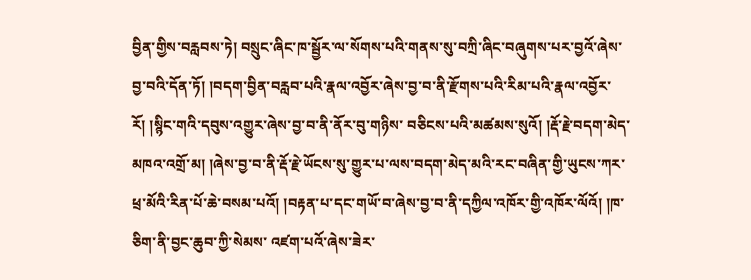བྱིན་གྱིས་བརླབས་ཏེ། བསྲུང་ཞིང་ཁ་སྦྱོར་ལ་སོགས་པའི་གནས་སུ་བཀྲི་ཞིང་བཞུགས་པར་བྱའོ་ཞེས་བྱ་བའི་དོན་ཏོ། །བདག་བྱིན་བརླབ་པའི་རྣལ་འབྱོར་ཞེས་བྱ་བ་ནི་རྫོགས་པའི་རིམ་པའི་རྣལ་འབྱོར་རོ། །སྙིང་གའི་དབུས་འགྱུར་ཞེས་བྱ་བ་ནི་ནོར་བུ་གཉིས་ བཅིངས་པའི་མཚམས་སུའོ། །རྡོ་རྗེ་བདག་མེད་མཁའ་འགྲོ་མ། །ཞེས་བྱ་བ་ནི་རྡོ་རྗེ་ཡོངས་སུ་གྱུར་པ་ལས་བདག་མེད་མའི་རང་བཞིན་གྱི་ཡུངས་ཀར་ཕྲ་མོའི་རིན་པོ་ཆེ་བསམ་པའོ། །བརྟན་པ་དང་གཡོ་བ་ཞེས་བྱ་བ་ནི་དཀྱིལ་འཁོར་གྱི་འཁོར་ལོའོ། །ཁ་ཅིག་ནི་བྱང་ཆུབ་ཀྱི་སེམས་ འཛག་པའོ་ཞེས་ཟེར་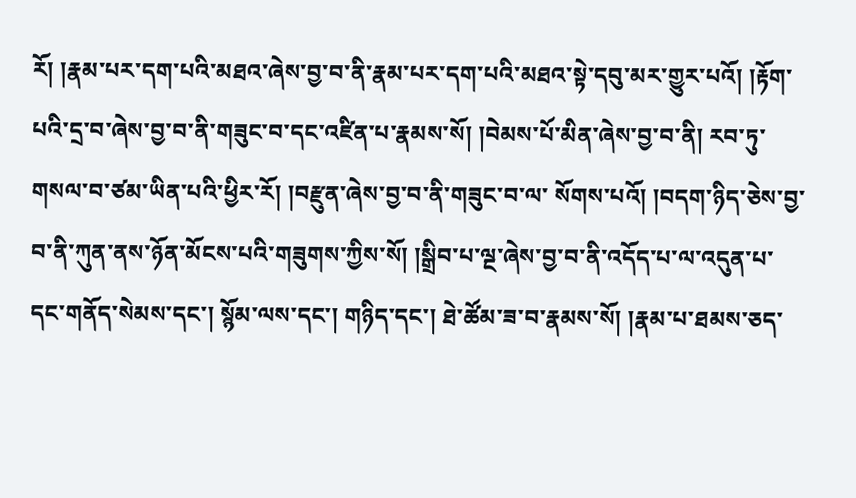རོ། །རྣམ་པར་དག་པའི་མཐའ་ཞེས་བྱ་བ་ནི་རྣམ་པར་དག་པའི་མཐའ་སྟེ་དབུ་མར་གྱུར་པའོ། །རྟོག་པའི་དྲ་བ་ཞེས་བྱ་བ་ནི་གཟུང་བ་དང་འཛིན་པ་རྣམས་སོ། །བེམས་པོ་མིན་ཞེས་བྱ་བ་ནི། རབ་ཏུ་གསལ་བ་ཙམ་ཡིན་པའི་ཕྱིར་རོ། །བརྫུན་ཞེས་བྱ་བ་ནི་གཟུང་བ་ལ་ སོགས་པའོ། །བདག་ཉིད་ཅེས་བྱ་བ་ནི་ཀུན་ནས་ཉོན་མོངས་པའི་གཟུགས་ཀྱིས་སོ། །སྒྲིབ་པ་ལྔ་ཞེས་བྱ་བ་ནི་འདོད་པ་ལ་འདུན་པ་དང་གནོད་སེམས་དང་། སྙོམ་ལས་དང་། གཉིད་དང་། ཐེ་ཚོམ་ཟ་བ་རྣམས་སོ། །རྣམ་པ་ཐམས་ཅད་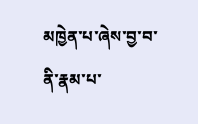མཁྱེན་པ་ཞེས་བྱ་བ་ནི་རྣམ་པ་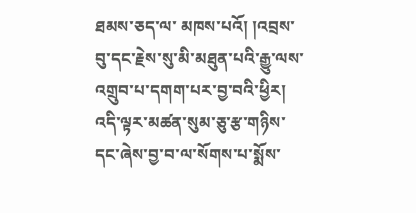ཐམས་ཅད་ལ་ མཁས་པའོ། །འབྲས་བུ་དང་རྗེས་སུ་མི་མཐུན་པའི་རྒྱུ་ལས་འགྲུབ་པ་དགག་པར་བྱ་བའི་ཕྱིར། འདི་ལྟར་མཚན་སུམ་ཅུ་རྩ་གཉིས་དང་ཞེས་བྱ་བ་ལ་སོགས་པ་སྨོས་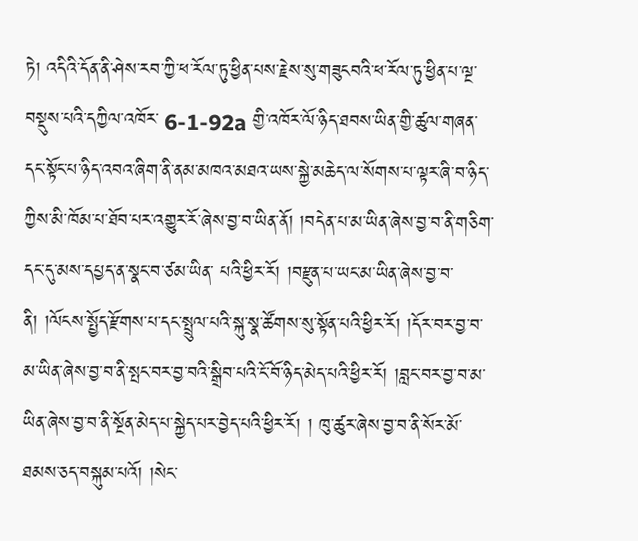ཏེ། འདིའི་དོན་ནི་ཤེས་རབ་ཀྱི་ཕ་རོལ་ཏུ་ཕྱིན་པས་རྗེས་སུ་གཟུངབའི་ཕ་རོལ་ཏུ་ཕྱིན་པ་ལྔ་བསྡུས་པའི་དཀྱིལ་འཁོར་ 6-1-92a གྱི་འཁོར་ལོ་ཉིད་ཐབས་ཡིན་གྱི་ཚུལ་གཞན་དང་སྟོང་པ་ཉིད་འབའ་ཞིག་ནི་ནམ་མཁའ་མཐའ་ཡས་སྐྱེ་མཆེད་ལ་སོགས་པ་ལྟར་ཞི་བ་ཉིད་ཀྱིས་མི་ཁོམ་པ་ཐོབ་པར་འགྱུར་རོ་ཞེས་བྱ་བ་ཡིན་ནོ། །བདེན་པ་མ་ཡིན་ཞེས་བྱ་བ་ནི་གཅིག་དང་དུ་མས་དཔྱད་ན་སྣང་བ་ཙམ་ཡིན་ པའི་ཕྱིར་རོ། །བརྫུན་པ་ཡང་མ་ཡིན་ཞེས་བྱ་བ་ནི། །ལོངས་སྤྱོད་རྫོགས་པ་དང་སྤྲུལ་པའི་སྐུ་སྣ་ཚོགས་སུ་སྟོན་པའི་ཕྱིར་རོ། །དོར་བར་བྱ་བ་མ་ཡིན་ཞེས་བྱ་བ་ནི་སྤང་བར་བྱ་བའི་སྒྲིབ་པའི་ངོ་བོ་ཉིད་མེད་པའི་ཕྱིར་རོ། །བླང་བར་བྱ་བ་མ་ཡིན་ཞེས་བྱ་བ་ནི་སྔོན་མེད་པ་སྐྱེད་པར་བྱེད་པའི་ཕྱིར་རོ། ། ཁུ་ཚུར་ཞེས་བྱ་བ་ནི་སོར་མོ་ཐམས་ཅད་བསྐུམ་པའོ། །སེང་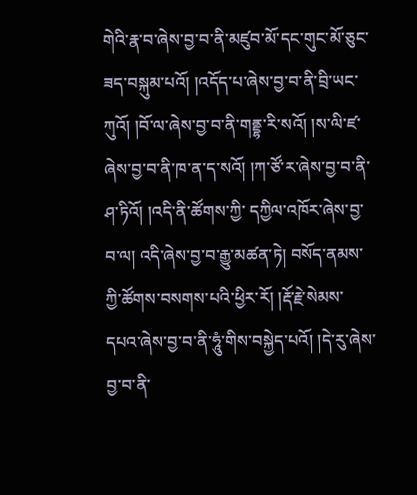གེའི་རྣ་བ་ཞེས་བྱ་བ་ནི་མཛུབ་མོ་དང་གུང་མོ་ཅུང་ཟད་བསྐུམ་པའོ། །འདོད་པ་ཞེས་བྱ་བ་ནི་བྲི་ཡང་ཀུའོ། །བོ་ལ་ཞེས་བྱ་བ་ནི་གནྡྷ་རི་སའོ། །ས་ལི་ཛ་ཞེས་བྱ་བ་ནི་ཁ་ན་ད་སའོ། །ཀ་ཙོ་ར་ཞེས་བྱ་བ་ནི་ཤ་ཏིའོ། །འདི་ནི་ཚོགས་ཀྱི་ དཀྱིལ་འཁོར་ཞེས་བྱ་བ་ལ། འདི་ཞེས་བྱ་བ་རྒྱུ་མཚན་ཏེ། བསོད་ནམས་ཀྱི་ཚོགས་བསགས་པའི་ཕྱིར་རོ། །རྡོ་རྗེ་སེམས་དཔའ་ཞེས་བྱ་བ་ནི་ཧཱུཾ་གིས་བསྐྱེད་པའོ། །དེ་རུ་ཞེས་བྱ་བ་ནི་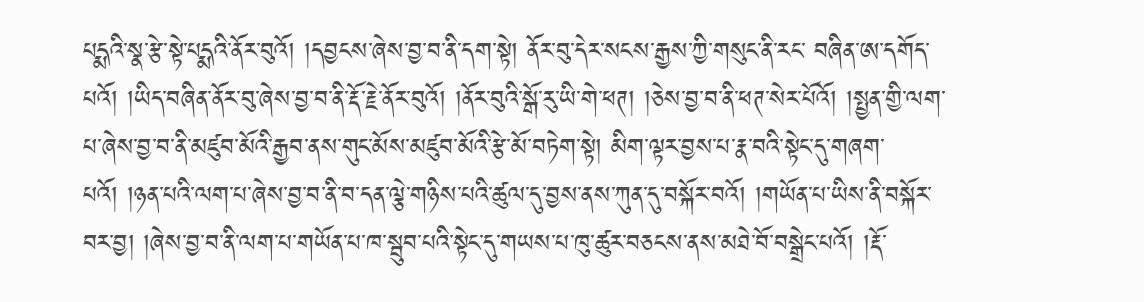པདྨའི་སྣ་རྩེ་སྟེ་པདྨའི་ནོར་བུའོ། །དབྱངས་ཞེས་བྱ་བ་ནི་དག་སྟེ། ནོར་བུ་དེར་སངས་རྒྱས་ཀྱི་གསུང་ནི་རང་ བཞིན་ཨ་དགོད་པའོ། །ཡིད་བཞིན་ནོར་བུ་ཞེས་བྱ་བ་ནི་རྡོ་རྗེ་ནོར་བུའོ། །ནོར་བུའི་སྒོ་རུ་ཡི་གེ་ཕཊ། །ཅེས་བྱ་བ་ནི་ཕཊ་སེར་པོའོ། །སྤྱན་གྱི་ལག་པ་ཞེས་བྱ་བ་ནི་མཛུབ་མོའི་རྒྱབ་ནས་གུང་མོས་མཛུབ་མོའི་རྩེ་མོ་བཏེག་སྟེ། མིག་ལྟར་བྱས་པ་རྣ་བའི་སྟེང་དུ་གཞག་ པའོ། །ཉན་པའི་ལག་པ་ཞེས་བྱ་བ་ནི་བ་དན་ལྕེ་གཉིས་པའི་ཚུལ་དུ་བྱས་ནས་ཀུན་དུ་བསྐོར་བའོ། །གཡོན་པ་ཡིས་ནི་བསྐོར་བར་བྱ། །ཞེས་བྱ་བ་ནི་ལག་པ་གཡོན་པ་ཁ་སྦུབ་པའི་སྟེང་དུ་གཡས་པ་ཁུ་ཚུར་བཅངས་ནས་མཐེ་བོ་བསྒྲེང་པའོ། །རྡོ་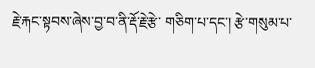རྗེ་རྐང་སྟབས་ཞེས་བྱ་བ་ནི་རྡོ་རྗེ་རྩེ་ གཅིག་པ་དང་། རྩེ་གསུམ་པ་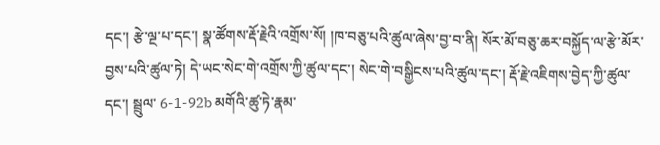དང་། རྩེ་ལྔ་པ་དང་། སྣ་ཚོགས་རྡོ་རྗེའི་འགྲོས་སོ། །ཁ་བཅུ་པའི་ཚུལ་ཞེས་བྱ་བ་ནི། སོར་མོ་བཅུ་ཆར་བསྐྱོད་ལ་རྩེ་མོར་བྱས་པའི་ཚུལ་ཏེ། དེ་ཡང་སེང་གེ་འགྲོས་ཀྱི་ཚུལ་དང་། སེང་གེ་བསྒྱིངས་པའི་ཚུལ་དང་། རྡོ་རྗེ་འཇིགས་བྱེད་ཀྱི་ཚུལ་དང་། སྦྲུལ་ 6-1-92b མགོའི་ཚུ་ཏེ་རྣམ་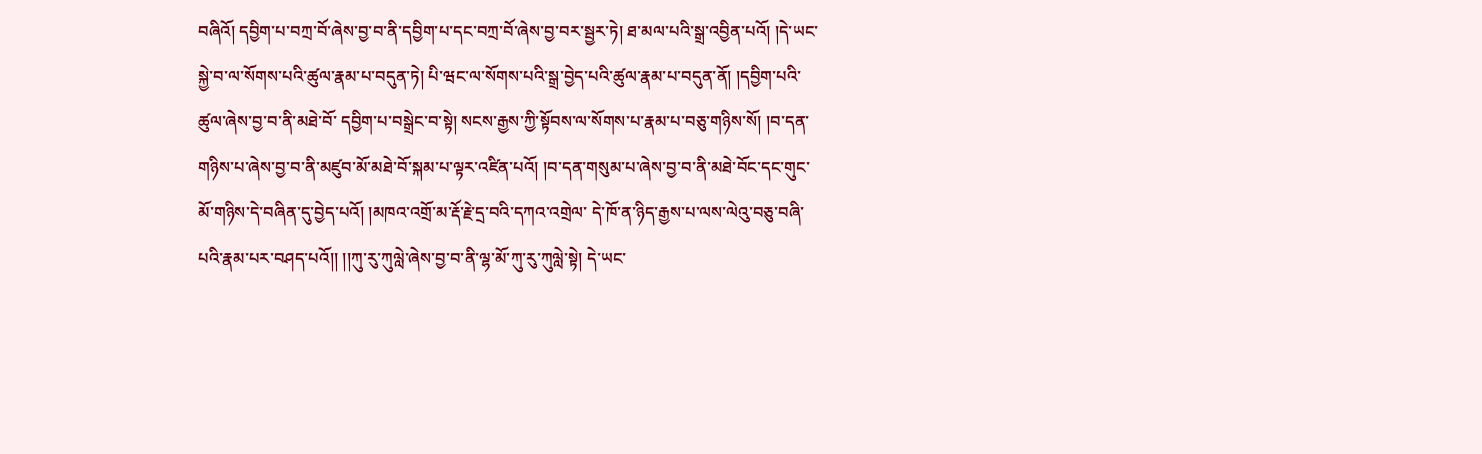བཞིའོ། དབྱིག་པ་བཀྲ་བོ་ཞེས་བྱ་བ་ནི་དབྱིག་པ་དང་བཀྲ་བོ་ཞེས་བྱ་བར་སྦྱར་ཏེ། ཐ་མལ་པའི་སྒྲ་འབྱིན་པའོ། །དེ་ཡང་སྐྱེ་བ་ལ་སོགས་པའི་ཚུལ་རྣམ་པ་བདུན་ཏེ། པི་ཝང་ལ་སོགས་པའི་སྒྲ་བྱེད་པའི་ཚུལ་རྣམ་པ་བདུན་ནོ། །དབྱིག་པའི་ཚུལ་ཞེས་བྱ་བ་ནི་མཐེ་བོ་ དབྱིག་པ་བསྒྲེང་བ་སྟེ། སངས་རྒྱས་ཀྱི་སྟོབས་ལ་སོགས་པ་རྣམ་པ་བཅུ་གཉིས་སོ། །བ་དན་གཉིས་པ་ཞེས་བྱ་བ་ནི་མཛུབ་མོ་མཐེ་བོ་སྐམ་པ་ལྟར་འཛིན་པའོ། །བ་དན་གསུམ་པ་ཞེས་བྱ་བ་ནི་མཐེ་བོང་དང་གུང་མོ་གཉིས་དེ་བཞིན་དུ་བྱེད་པའོ། །མཁའ་འགྲོ་མ་རྡོ་རྗེ་དྲ་བའི་དཀའ་འགྲེལ་ དེ་ཁོ་ན་ཉིད་རྒྱས་པ་ལས་ལེའུ་བཅུ་བཞི་པའི་རྣམ་པར་བཤད་པའོ།། །།ཀུ་རུ་ཀུལླེ་ཞེས་བྱ་བ་ནི་ལྷ་མོ་ཀུ་རུ་ཀུལླེ་སྟེ། དེ་ཡང་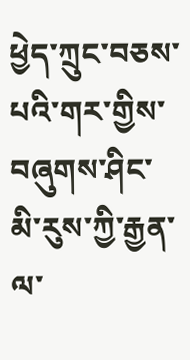ཕྱེད་ཀྲུང་བཅས་པའི་གར་གྱིས་བཞུགས་ཤིང་མི་རུས་ཀྱི་རྒྱན་ལ་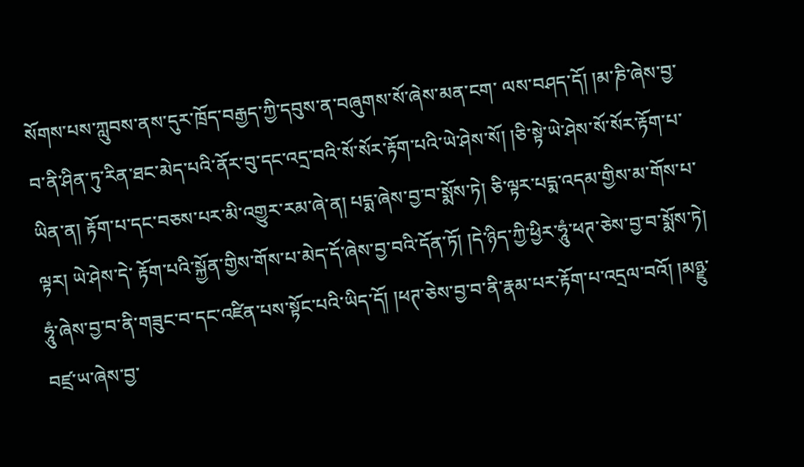སོགས་པས་ཀླུབས་ནས་དུར་ཁྲོད་བརྒྱད་ཀྱི་དབུས་ན་བཞུགས་སོ་ཞེས་མན་ངག་ ལས་བཤད་དོ། །མ་ཎི་ཞེས་བྱ་བ་ནི་ཤིན་ཏུ་རིན་ཐང་མེད་པའི་ནོར་བུ་དང་འདྲ་བའི་སོ་སོར་རྟོག་པའི་ཡེ་ཤེས་སོ། །ཅི་སྟེ་ཡེ་ཤེས་སོ་སོར་རྟོག་པ་ཡིན་ན། རྟོག་པ་དང་བཅས་པར་མི་འགྱུར་རམ་ཞེ་ན། པདྨ་ཞེས་བྱ་བ་སྨོས་ཏེ། ཅི་ལྟར་པདྨ་འདམ་གྱིས་མ་གོས་པ་ལྟར། ཡེ་ཤེས་དེ་ རྟོག་པའི་སྐྱོན་གྱིས་གོས་པ་མེད་དོ་ཞེས་བྱ་བའི་དོན་ཏོ། །དེ་ཉིད་ཀྱི་ཕྱིར་ཧཱུཾ་ཕཊ་ཅེས་བྱ་བ་སྨོས་ཏེ། ཧཱུཾ་ཞེས་བྱ་བ་ནི་གཟུང་བ་དང་འཛིན་པས་སྟོང་པའི་ཡིད་དོ། །ཕཊ་ཅེས་བྱ་བ་ནི་རྣམ་པར་རྟོག་པ་འདྲལ་བའོ། །མཉྫུ་བཛྲ་ཡ་ཞེས་བྱ་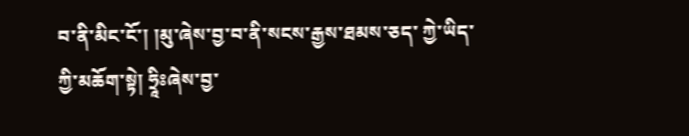བ་ནི་མིང་ངོ་། །མུ་ཞེས་བྱ་བ་ནི་སངས་རྒྱས་ཐམས་ཅད་ ཀྱེ་ཡིད་ཀྱི་མཆོག་སྟེ། ཧྲཱིཿཞེས་བྱ་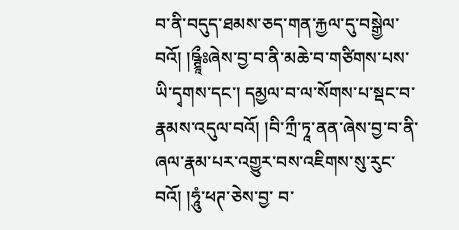བ་ནི་བདུད་ཐམས་ཅད་གན་རྐྱལ་དུ་བསྒྱེལ་བའོ། །ཥྚྲཱྀཿཞེས་བྱ་བ་ནི་མཆེ་བ་གཙིགས་པས་ཡི་དྭགས་དང་། དམྱལ་བ་ལ་སོགས་པ་སྡང་བ་རྣམས་འདུལ་བའོ། །བི་ཀྲྀ་ཏཱ་ནན་ཞེས་བྱ་བ་ནི་ཞལ་རྣམ་པར་འགྱུར་བས་འཇིགས་སུ་རུང་བའོ། །ཧཱུཾ་ཕཊ་ཅེས་བྱ་ བ་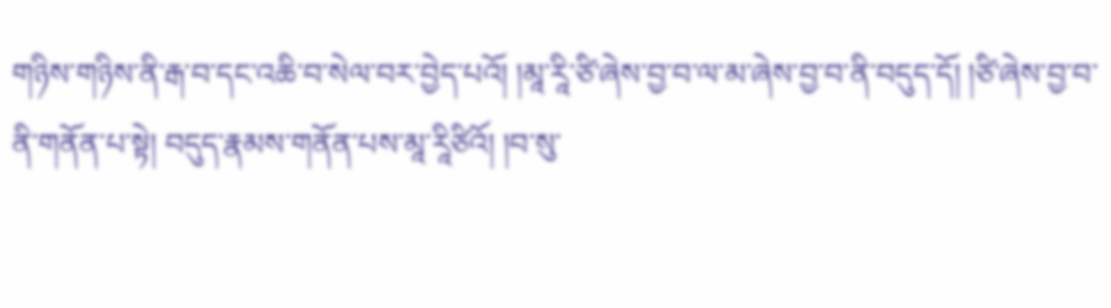གཉིས་གཉིས་ནི་རྒ་བ་དང་འཆི་བ་སེལ་བར་བྱེད་པའོ། །མཱ་རཱི་ཙི་ཞེས་བྱ་བ་ལ་མ་ཞེས་བྱ་བ་ནི་བདུད་དོ། །ཙི་ཞེས་བྱ་བ་ནི་གནོན་པ་སྟེ། བདུད་རྣམས་གནོན་པས་མཱ་རཱིཙིའོ། །བ་སུ་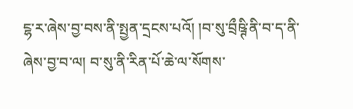ངྷ་ར་ཞེས་བྱ་བས་ནི་སྤྱན་དྲངས་པའོ། །བ་སུ་བྲྀཥྚི་ནི་བ་ད་ནི་ཞེས་བྱ་བ་ལ། བ་སུ་ནི་རིན་པོ་ཆེ་ལ་སོགས་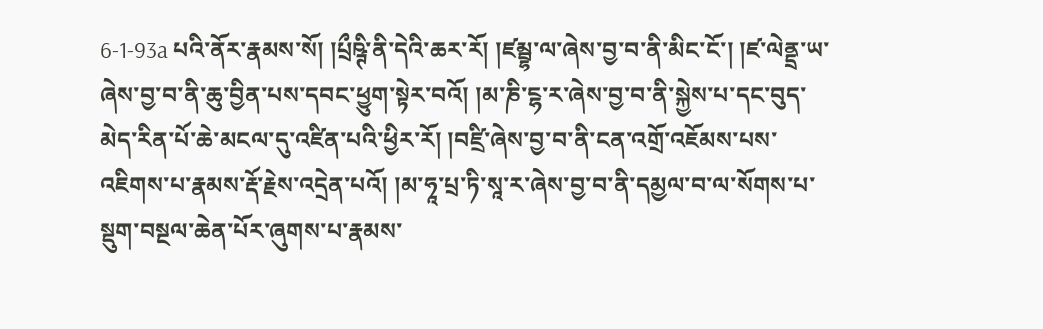6-1-93a པའི་ནོར་རྣམས་སོ། །པྲྀཥྚི་ནི་དེའི་ཆར་རོ། །ཛམྦྷ་ལ་ཞེས་བྱ་བ་ནི་མིང་ངོ་། །ཛ་ལེནྡྲ་ཡ་ཞེས་བྱ་བ་ནི་ཆུ་བྱིན་པས་དབང་ཕྱུག་སྟེར་བའོ། །མ་ཎི་ངྷ་ར་ཞེས་བྱ་བ་ནི་སྐྱེས་པ་དང་བུད་མེད་རིན་པོ་ཆེ་མངལ་དུ་འཛིན་པའི་ཕྱིར་རོ། །བཛྲི་ཞེས་བྱ་བ་ནི་ངན་འགྲོ་འཇོམས་པས་ འཇིགས་པ་རྣམས་རྡོ་རྗེས་འདྲེན་པའོ། །མ་ཧཱ་པྲ་ཏི་སཱ་ར་ཞེས་བྱ་བ་ནི་དམྱལ་བ་ལ་སོགས་པ་སྡུག་བསྔལ་ཆེན་པོར་ཞུགས་པ་རྣམས་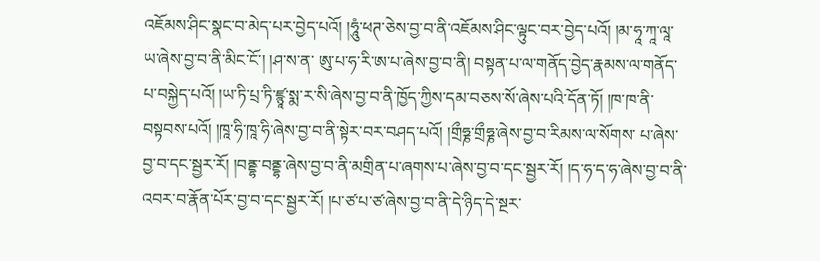འཇོམས་ཤིང་སྣང་བ་མེད་པར་བྱེད་པའོ། །ཧཱུཾ་ཕཊ་ཅེས་བྱ་བ་ནི་འཇོམས་ཤིང་ལྟུང་བར་བྱེད་པའོ། །མ་ཧཱ་ཀཱ་ལཱ་ཡ་ཞེས་བྱ་བ་ནི་མིང་ངོ་། །ཤ་ས་ན་ ཨུ་པ་ཧ་རི་ཨ་པ་ཞེས་བྱ་བ་ནི། བསྟན་པ་ལ་གནོད་བྱེད་རྣམས་ལ་གནོད་པ་བསྐྱེད་པའོ། །ཡ་ཏི་པྲ་ཏི་ཛྙཱ་སྨ་ར་སི་ཞེས་བྱ་བ་ནི་ཁྱོད་ཀྱིས་དམ་བཅས་སོ་ཞེས་པའི་དོན་ཏོ། །ཁ་ཁ་ནི་བསྟབས་པའོ། །ཁཱ་ཧི་ཁཱ་ཧི་ཞེས་བྱ་བ་ནི་སྟེར་བར་བཤད་པའོ། །གྲྀཧྞ་གྲྀཧྞ་ཞེས་བྱ་བ་རིམས་ལ་སོགས་ པ་ཞེས་བྱ་བ་དང་སྦྱར་རོ། །བནྡྷ་བནྡྷ་ཞེས་བྱ་བ་ནི་མགྲིན་པ་ཞགས་པ་ཞེས་བྱ་བ་དང་སྦྱར་རོ། །ད་ཧ་ད་ཧ་ཞེས་བྱ་བ་ནི་འབར་བ་རྣོན་པོར་བྱ་བ་དང་སྦྱར་རོ། །པ་ཙ་པ་ཙ་ཞེས་བྱ་བ་ནི་དེ་ཉིད་དེ་སྔར་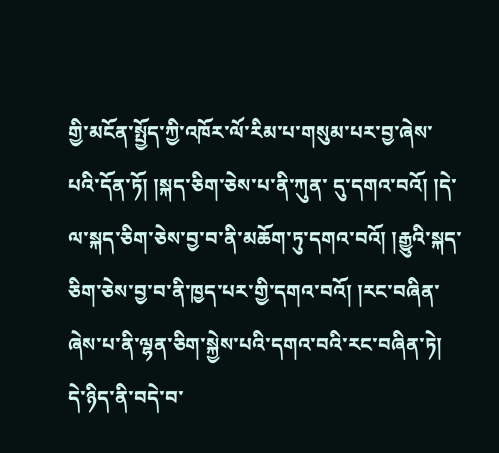གྱི་མངོན་སྤྱོད་ཀྱི་འཁོར་ལོ་རིམ་པ་གསུམ་པར་བྱ་ཞེས་པའི་དོན་ཏོ། །སྐད་ཅིག་ཅེས་པ་ནི་ཀུན་ དུ་དགའ་བའོ། །དེ་ལ་སྐད་ཅིག་ཅེས་བྱ་བ་ནི་མཆོག་ཏུ་དགའ་བའོ། །རྒྱུའི་སྐད་ཅིག་ཅེས་བྱ་བ་ནི་ཁྱད་པར་གྱི་དགའ་བའོ། །རང་བཞིན་ཞེས་པ་ནི་ལྷན་ཅིག་སྐྱེས་པའི་དགའ་བའི་རང་བཞིན་ཏེ། དེ་ཉིད་ནི་བདེ་བ་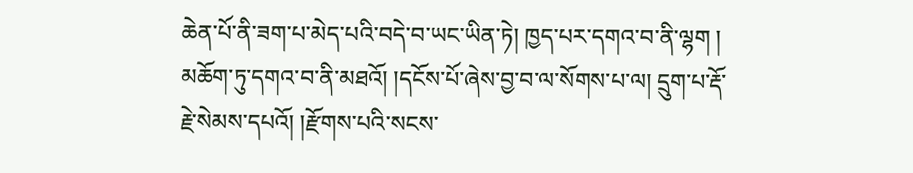ཆེན་པོ་ནི་ཟག་པ་མེད་པའི་བདེ་བ་ཡང་ཡིན་ཏེ། ཁྱད་པར་དགའ་བ་ནི་ལྷག ། མཆོག་ཏུ་དགའ་བ་ནི་མཐའོ། །དངོས་པོ་ཞེས་བྱ་བ་ལ་སོགས་པ་ལ། དྲུག་པ་རྡོ་རྗེ་སེམས་དཔའོ། །རྫོགས་པའི་སངས་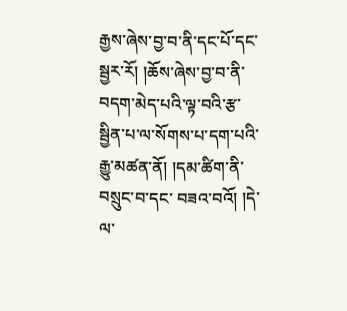རྒྱས་ཞེས་བྱ་བ་ནི་དང་པོ་དང་སྦྱར་རོ། །ཆོས་ཞེས་བྱ་བ་ནི་བདག་མེད་པའི་ལྟ་བའི་རྩ་སྦྱིན་པ་ལ་སོགས་པ་དག་པའི་རྒྱུ་མཚན་ནོ། །དམ་ཚིག་ནི་བསྲུང་བ་དང་ བཟའ་བའོ། །དེ་ལ་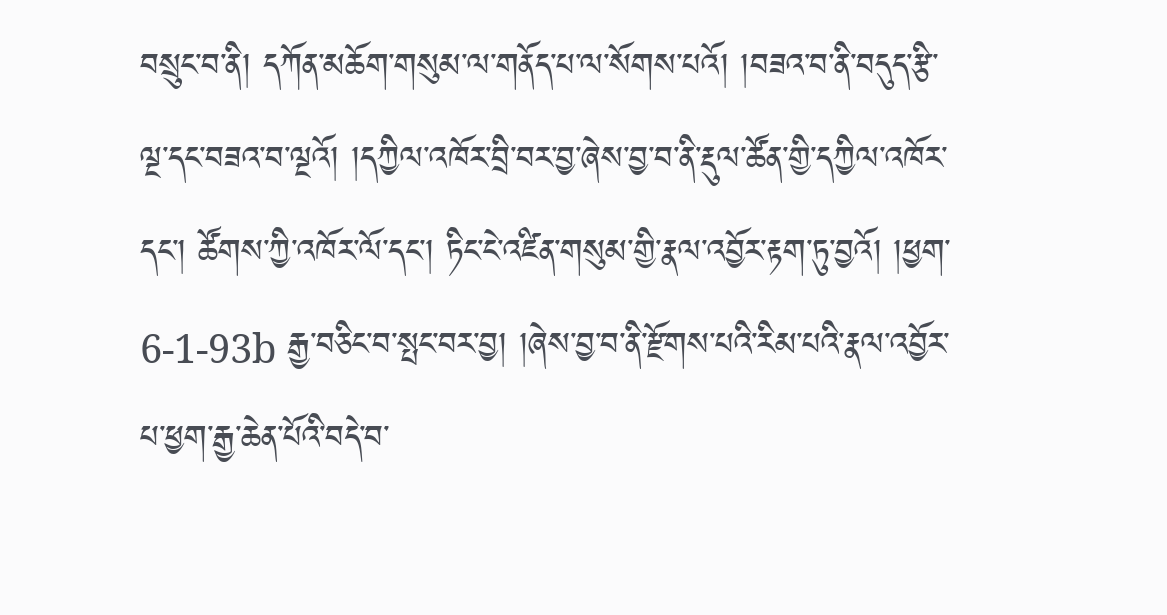བསྲུང་བ་ནི། དཀོན་མཆོག་གསུམ་ལ་གནོད་པ་ལ་སོགས་པའོ། །བཟའ་བ་ནི་བདུད་རྩི་ལྔ་དང་བཟའ་བ་ལྔའོ། །དཀྱིལ་འཁོར་བྲི་བར་བྱ་ཞེས་བྱ་བ་ནི་རྡུལ་ཚོན་གྱི་དཀྱིལ་འཁོར་དང་། ཚོགས་ཀྱི་འཁོར་ལོ་དང་། ཏིང་ངེ་འཛིན་གསུམ་གྱི་རྣལ་འབྱོར་རྟག་ཏུ་བྱའོ། །ཕྱག་ 6-1-93b རྒྱ་བཅིང་བ་སྤང་བར་བྱ། །ཞེས་བྱ་བ་ནི་རྫོགས་པའི་རིམ་པའི་རྣལ་འབྱོར་པ་ཕྱག་རྒྱ་ཆེན་པོའི་བདེ་བ་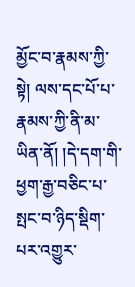མྱོང་བ་རྣམས་ཀྱི་སྟེ། ལས་དང་པོ་པ་རྣམས་ཀྱི་ནི་མ་ཡིན་ནོ། །དེ་དག་གི་ཕྱག་རྒྱ་བཅིང་པ་སྤང་བ་ཉིད་སྡིག་པར་འགྱུར་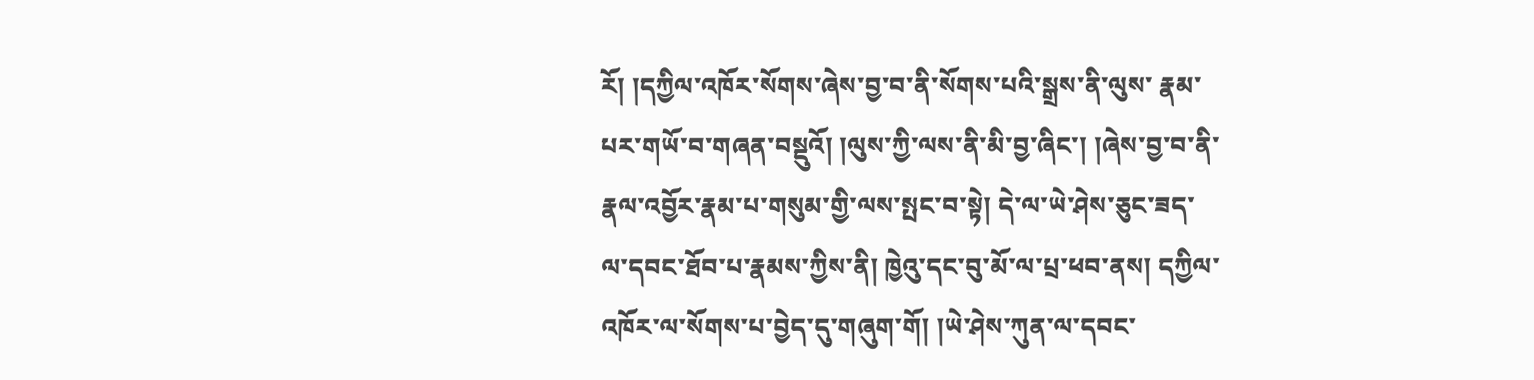རོ། །དཀྱིལ་འཁོར་སོགས་ཞེས་བྱ་བ་ནི་སོགས་པའི་སྒྲས་ནི་ལུས་ རྣམ་པར་གཡོ་བ་གཞན་བསྡུའོ། །ལུས་ཀྱི་ལས་ནི་མི་བྱ་ཞིང་། །ཞེས་བྱ་བ་ནི་རྣལ་འབྱོར་རྣམ་པ་གསུམ་གྱི་ལས་སྤང་བ་སྟེ། དེ་ལ་ཡེ་ཤེས་ཅུང་ཟད་ལ་དབང་ཐོབ་པ་རྣམས་ཀྱིས་ནི། ཁྱེའུ་དང་བུ་མོ་ལ་པྲ་ཕབ་ནས། དཀྱིལ་འཁོར་ལ་སོགས་པ་བྱེད་དུ་གཞུག་གོ། །ཡེ་ཤེས་ཀུན་ལ་དབང་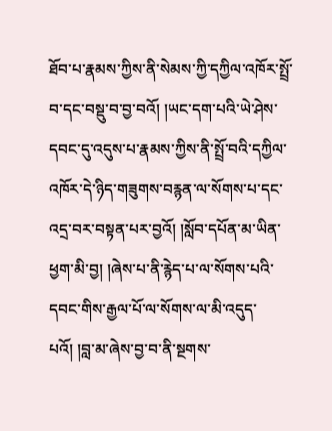ཐོབ་པ་རྣམས་ཀྱིས་ནི་སེམས་ཀྱི་དཀྱིལ་འཁོར་སྤྲོ་བ་དང་བསྡུ་བ་བྱ་བའོ། །ཡང་དག་པའི་ཡེ་ཤེས་དབང་དུ་འདུས་པ་རྣམས་ཀྱིས་ནི་སྤྲོ་བའི་དཀྱིལ་འཁོར་དེ་ཉིད་གཟུགས་བརྙན་ལ་སོགས་པ་དང་འདྲ་བར་བསྟན་པར་བྱའོ། །སློབ་དཔོན་མ་ཡིན་ཕྱག་མི་བྱ། །ཞེས་པ་ནི་རྙེད་པ་ལ་སོགས་པའི་ དབང་གིས་རྒྱལ་པོ་ལ་སོགས་ལ་མི་འདུད་པའོ། །བླ་མ་ཞེས་བྱ་བ་ནི་སྔགས་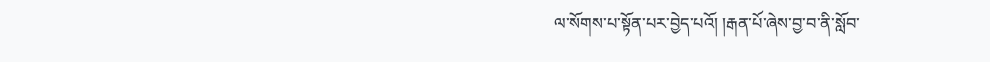ལ་སོགས་པ་སྟོན་པར་བྱེད་པའོ། །རྒན་པོ་ཞེས་བྱ་བ་ནི་སློབ་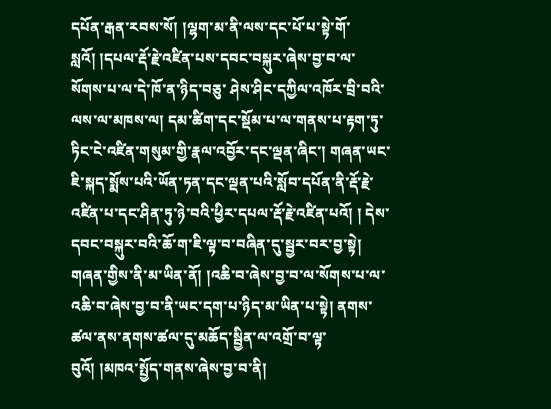དཔོན་རྒན་རབས་སོ། །ལྷག་མ་ནི་ལས་དང་པོ་པ་སྟེ་གོ་སླའོ། །དཔལ་རྡོ་རྗེ་འཛིན་པས་དབང་བསྐུར་ཞེས་བྱ་བ་ལ་སོགས་པ་ལ་དེ་ཁོ་ན་ཉིད་བཅུ་ ཤེས་ཤིང་དཀྱིལ་འཁོར་བྲི་བའི་ལས་ལ་མཁས་ལ། དམ་ཚིག་དང་སྡོམ་པ་ལ་གནས་པ་རྟག་ཏུ་ཏིང་ངེ་འཛིན་གསུམ་གྱི་རྣལ་འབྱོར་དང་ལྡན་ཞིང་། གཞན་ཡང་ཇི་སྐད་སྨོས་པའི་ཡོན་ཏན་དང་ལྡན་པའི་སློབ་དཔོན་ནི་རྡོ་རྗེ་འཛིན་པ་དང་ཤིན་ཏུ་ཉེ་བའི་ཕྱིར་དཔལ་རྡོ་རྗེ་འཛིན་པའོ། ། དེས་དབང་བསྐུར་བའི་ཆོ་ག་ཇི་ལྟ་བ་བཞིན་དུ་སྦྱར་བར་བྱ་སྟེ། གཞན་གྱིས་ནི་མ་ཡིན་ནོ། །འཆི་བ་ཞེས་བྱ་བ་ལ་སོགས་པ་ལ་འཆི་བ་ཞེས་བྱ་བ་ནི་ཡང་དག་པ་ཉིད་མ་ཡིན་པ་སྟེ། ནགས་ཚལ་ནས་ནགས་ཚལ་དུ་མཆོད་སྦྱིན་ལ་འགྲོ་བ་ལྟ་བུའོ། །མཁའ་སྤྱོད་གནས་ཞེས་བྱ་བ་ནི།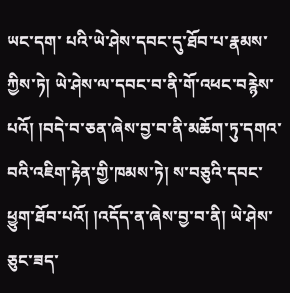ཡང་དག་ པའི་ཡེ་ཤེས་དབང་དུ་ཐོབ་པ་རྣམས་ཀྱིས་ཏེ། ཡེ་ཤེས་ལ་དབང་བ་ནི་གོ་འཕང་བརྙེས་པའོ། །བདེ་བ་ཅན་ཞེས་བྱ་བ་ནི་མཆོག་ཏུ་དགའ་བའི་འཇིག་རྟེན་གྱི་ཁམས་ཏེ། ས་བཅུའི་དབང་ཕྱུག་ཐོབ་པའོ། །འདོད་ན་ཞེས་བྱ་བ་ནི། ཡེ་ཤེས་ཅུང་ཟད་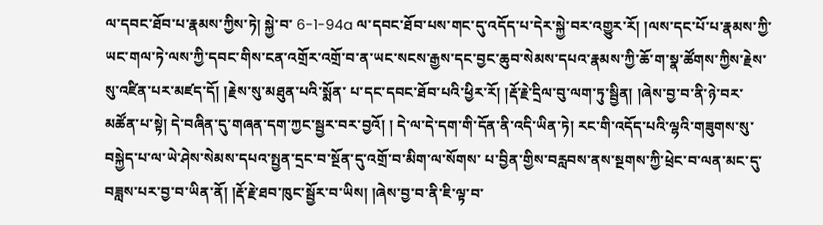ལ་དབང་ཐོབ་པ་རྣམས་ཀྱིས་ཏེ། སྐྱེ་བ་ 6-1-94a ལ་དབང་ཐོབ་པས་གང་དུ་འདོད་པ་དེར་སྐྱེ་བར་འགྱུར་རོ། །ལས་དང་པོ་པ་རྣམས་ཀྱི་ཡང་གལ་ཏེ་ལས་ཀྱི་དབང་གིས་ངན་འགྲོར་འགྲོ་བ་ན་ཡང་སངས་རྒྱས་དང་བྱང་ཆུབ་སེམས་དཔའ་རྣམས་ཀྱི་ཆོ་ག་སྣ་ཚོགས་ཀྱིས་རྗེས་སུ་འཛིན་པར་མཛད་དོ། །རྗེས་སུ་མཐུན་པའི་སྨོན་ པ་དང་དབང་ཐོབ་པའི་ཕྱིར་རོ། །རྡོ་རྗེ་དྲིལ་བུ་ལག་ཏུ་སྦྱིན། །ཞེས་བྱ་བ་ནི་ཉེ་བར་མཚོན་པ་སྟེ། དེ་བཞིན་དུ་གཞན་དག་ཀྱང་སྦྱར་བར་བྱའོ། ། དེ་ལ་དེ་དག་གི་དོན་ནི་འདི་ཡིན་ཏེ། རང་གི་འདོད་པའི་ལྷའི་གཟུགས་སུ་བསྐྱེད་པ་ལ་ཡེ་ཤེས་སེམས་དཔའ་སྤྱན་དྲང་བ་སྔོན་དུ་འགྲོ་བ་མིག་ལ་སོགས་ པ་བྱིན་གྱིས་བརླབས་ནས་སྔགས་ཀྱི་ཕྲེང་བ་ལན་མང་དུ་བཟླས་པར་བྱ་བ་ཡིན་ནོ། །རྡོ་རྗེ་ཐབ་ཁུང་སྦྱོར་བ་ཡིས། །ཞེས་བྱ་བ་ནི་ཇི་ལྟ་བ་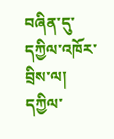བཞིན་དུ་དཀྱིལ་འཁོར་བྲིས་ལ། དཀྱིལ་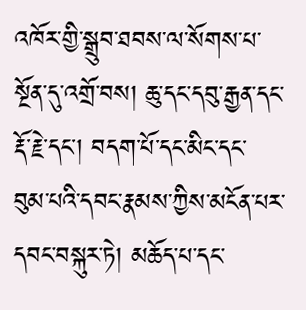འཁོར་གྱི་སྒྲུབ་ཐབས་ལ་སོགས་པ་སྔོན་དུ་འགྲོ་བས། ཆུ་དང་དབུ་རྒྱན་དང་རྡོ་རྗེ་དང་། བདག་པོ་དང་མིང་དང་ བུམ་པའི་དབང་རྣམས་ཀྱིས་མངོན་པར་དབང་བསྐུར་ཏེ། མཆོད་པ་དང་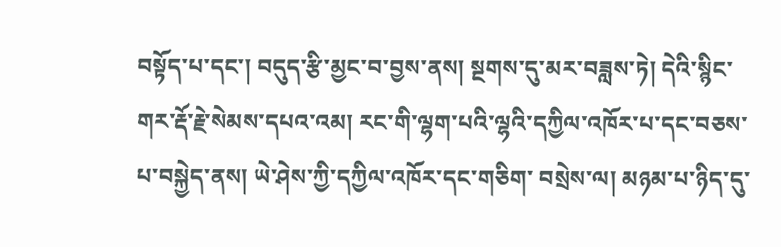བསྟོད་པ་དང་། བདུད་རྩི་མྱང་བ་བྱས་ནས། སྔགས་དུ་མར་བཟླས་ཏེ། དེའི་སྙིང་གར་རྡོ་རྗེ་སེམས་དཔའ་འམ། རང་གི་ལྷག་པའི་ལྷའི་དཀྱིལ་འཁོར་པ་དང་བཅས་པ་བསྐྱེད་ནས། ཡེ་ཤེས་ཀྱི་དཀྱིལ་འཁོར་དང་གཅིག་ བསྲེས་ལ། མཉམ་པ་ཉིད་དུ་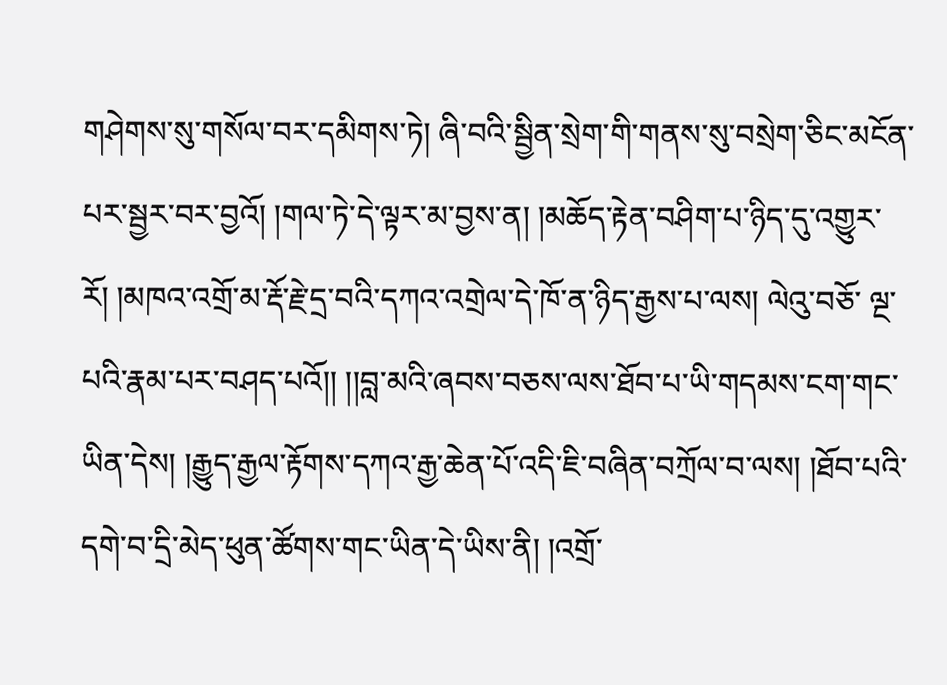གཤེགས་སུ་གསོལ་བར་དམིགས་ཏེ། ཞི་བའི་སྦྱིན་སྲེག་གི་གནས་སུ་བསྲེག་ཅིང་མངོན་པར་སྦྱར་བར་བྱའོ། །གལ་ཏེ་དེ་ལྟར་མ་བྱས་ན། །མཆོད་རྟེན་བཤིག་པ་ཉིད་དུ་འགྱུར་རོ། །མཁའ་འགྲོ་མ་རྡོ་རྗེ་དྲ་བའི་དཀའ་འགྲེལ་དེ་ཁོ་ན་ཉིད་རྒྱས་པ་ལས། ལེའུ་བཅོ་ ལྔ་པའི་རྣམ་པར་བཤད་པའོ།། །།བླ་མའི་ཞབས་བཅས་ལས་ཐོབ་པ་ཡི་གདམས་ངག་གང་ཡིན་དེས། །རྒྱུད་རྒྱལ་རྟོགས་དཀའ་རྒྱ་ཆེན་པོ་འདི་ཇི་བཞིན་བཀྲོལ་བ་ལས། །ཐོབ་པའི་དགེ་བ་དྲི་མེད་ཕུན་ཚོགས་གང་ཡིན་དེ་ཡིས་ནི། །འགྲོ་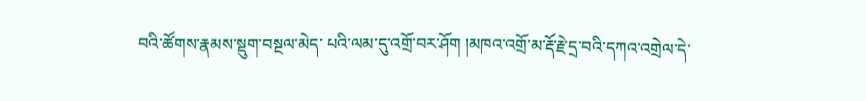བའི་ཚོགས་རྣམས་སྡུག་བསྔལ་མེད་ པའི་ལམ་དུ་འགྲོ་བར་ཤོག །མཁའ་འགྲོ་མ་རྡོ་རྗེ་དྲ་བའི་དཀའ་འགྲེལ་དེ་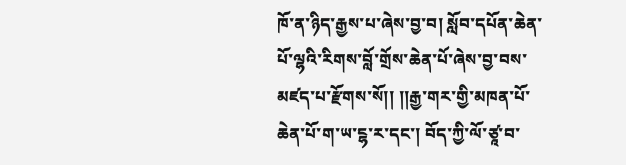ཁོ་ན་ཉིད་རྒྱས་པ་ཞེས་བྱ་བ། སློབ་དཔོན་ཆེན་པོ་ལྷའི་རིགས་བློ་གྲོས་ཆེན་པོ་ཞེས་བྱ་བས་མཛད་པ་རྫོགས་སོ།། །།རྒྱ་གར་གྱི་མཁན་པོ་ཆེན་པོ་ག་ཡ་ངྷ་ར་དང་། བོད་ཀྱི་ལོ་ཙཱ་བ་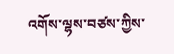འགོས་ལྷས་བཙས་ཀྱིས་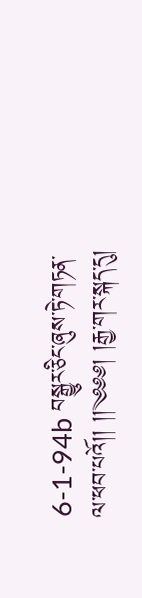6-1-94b བསྒྱུར་ཅིང་ཞུས་ཏེ་གཏན་ལ་ཕབ་པའོ།། །།༄༅༅། །རྒྱ་གར་སྐད་དུ།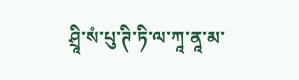ཤྲཱི་སཾ་པུ་ཊི་ཏི་ལ་ཀཱ་ནཱ་མ་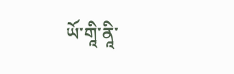ཡོ་གཱི་ནཱི་